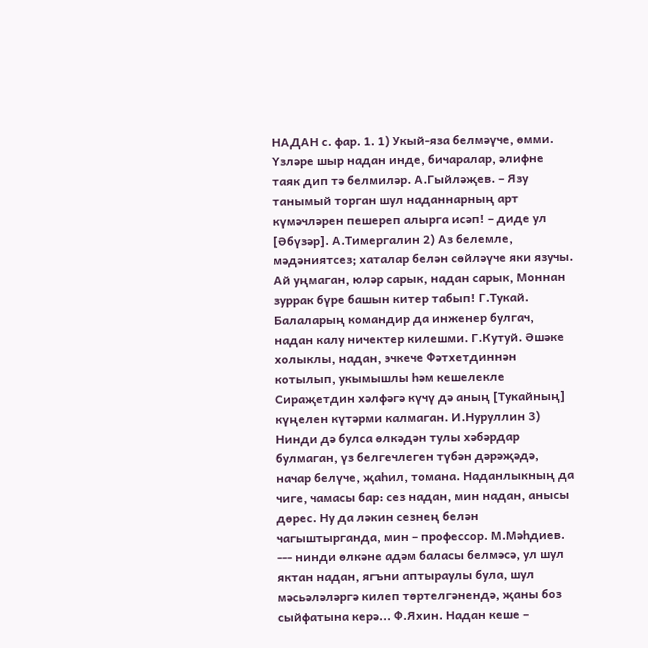НАДАН с. фар. 1. 1) Укый-яза белмәүче, өмми. Үзләре шыр надан инде, бичаралар, әлифне таяк дип тә белмиләр. А.Гыйләҗев. – Язу танымый торган шул наданнарның арт күмәчләрен пешереп алырга исәп! – диде ул [Әбүзәр]. А.Тимергалин 2) Аз белемле, мәдәниятсез; хаталар белән сөйләүче яки язучы. Ай уңмаган, юләр сарык, надан сарык, Моннан зуррак бүре башын китер табып! Г.Тукай. Балаларың командир да инженер булгач, надан калу ничектер килешми. Г.Кутуй. Әшәке холыклы, надан, эчкече Фәтхетдиннән котылып, укымышлы һәм кешелекле Сираҗетдин хәлфәгә күчү дә аның [Тукайның] күңелен күтәрми калмаган. И.Нуруллин 3) Нинди дә булса өлкәдән тулы хәбәрдар булмаган, үз белгечлеген түбән дәрәҗәдә, начар белүче, җаһил, томана. Наданлыкның да чиге, чамасы бар: сез надан, мин надан, анысы дөрес. Ну да ләкин сезнең белән чагыштырганда, мин – профессор. М.Мәһдиев. --- нинди өлкәне адәм баласы белмәсә, ул шул яктан надан, ягъни аптыраулы була, шул мәсьәләләргә килеп төртелгәнендә, җаны боз сыйфатына керә... Ф.Яхин. Надан кеше –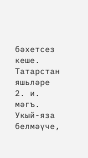бәхетсез кеше. Татарстан яшьләре 2. и. мәгъ. Укый-яза белмәүче,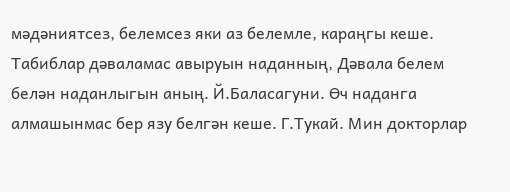мәдәниятсез, белемсез яки аз белемле, караңгы кеше. Табиблар дәваламас авыруын наданның, Дәвала белем белән наданлыгын аның. Й.Баласагуни. Өч наданга алмашынмас бер язу белгән кеше. Г.Тукай. Мин докторлар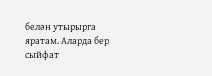белән утырырга яратам. Аларда бер сыйфат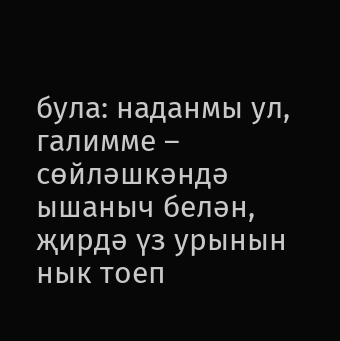була: наданмы ул, галимме – сөйләшкәндә ышаныч белән, җирдә үз урынын нык тоеп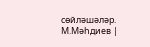сөйләшәләр. М.Мәһдиев |